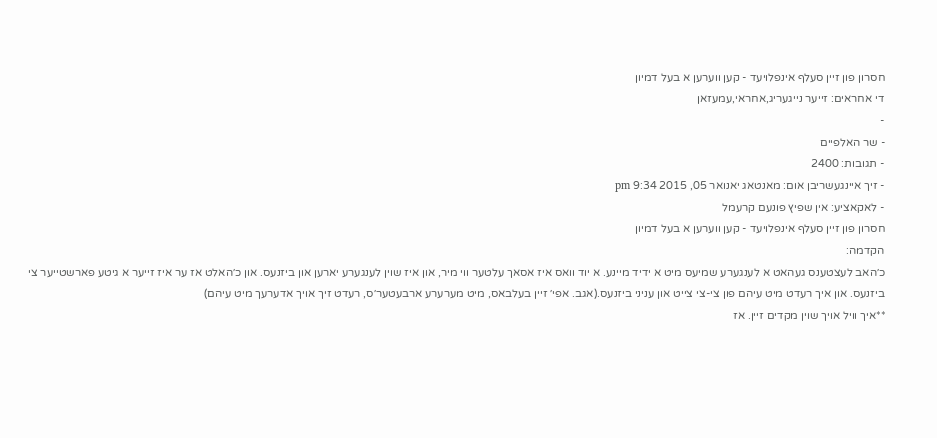חסרון פון זיין סעלף אינפלויעד - קען ווערען א בעל דמיון
די אחראים: זייער נייגעריג,אחראי,עמעזאן
-
- שר האלפיים
- תגובות: 2400
- זיך איינגעשריבן אום: מאנטאג יאנואר 05, 2015 9:34 pm
- לאקאציע: אין שפיץ פונעם קרעמל
חסרון פון זיין סעלף אינפלויעד - קען ווערען א בעל דמיון
הקדמה:
כ׳האב לעצטענס געהאט א לענגערע שמיעס מיט א ידיד מיינע. א יוד וואס איז אסאך עלטער ווי מיר, און איז שוין לענגערע יארען און ביזנעס. און כ׳האלט אז ער איז זייער א גיטע פארשטייער צי ביזנעס. און איך רעדט מיט עיהם פון צי-צי צייט און עניני ביזנעס.(אגב. אפי׳ זיין בעלבאס, מיט מערערע ארבעטער׳ס, רעדט זיך אויך אדערעך מיט עיהם)
**איך וויל אויך שוין מקדים זיין. אז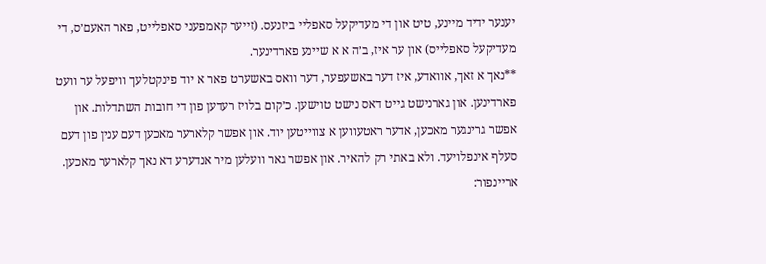יענער ידיד מיינע, טיט און די מעדיקעל סאפליי ביזנעס. (זייער קאמפעני סאפלייט, פאר האעם׳ס, די מעדיקעל סאפלייס) און ער איז, ב׳ה א א שיינע פארדינער.
**נאך א זאך, אוואדע, איז דער באשעפער, דער וואס באשערט פאר א יוד פינקטלעך וויפעל ער וועט פארדינען. און גארנישט גייט דאס נישט טוישען. כ׳קום בלויז רעדען פון די חובות השתדלות. און אפשר גרינגער מאכען, אדער ראטעווען א צווייטען יוד. און אפשר קלארער מאכען דעם ענין פון דעם סעלף אינפלויעד. ולא באתי רק להאיר. און אפשר גאר וועלען מיר אנדערע דא נאך קלארער מאכען.
אריינפור: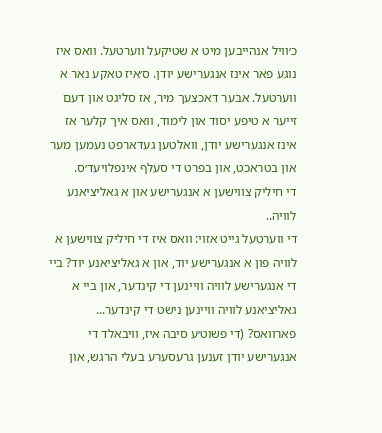כ׳וויל אנהייבען מיט א שטיקעל ווערטעל. וואס איז נוגע פאר אינז אנגערישע יודן. ס׳איז טאקע נאר א ווערטעל. אבער דאכצעך מיר, אז סליגט און דעם זייער א טיפע יסוד און לימוד, וואס איך קלער אז אינז אנגערישע יודן, וואלטען געדארפט נעמען מער און בטראכט, און בפרט די סעלף אינפלויעד׳ס.
די חיליק צווישען א אנגערישע און א גאליציאנע לוויה..
די ווערטעל גייט אזוי: וואס איז די חיליק צווישען א לוויה פון א אנגערישע יוד, און א גאליציאנע יוד? ביי די אנגערישע לוויה וויינען די קינדער, און ביי א גאליציאנע לוויה וויינען נישט די קינדער... פארוואס? (די פשוט׳ע סיבה איז, וויבאלד די אנגערישע יודן זענען גרעסערע בעלי הרגש, און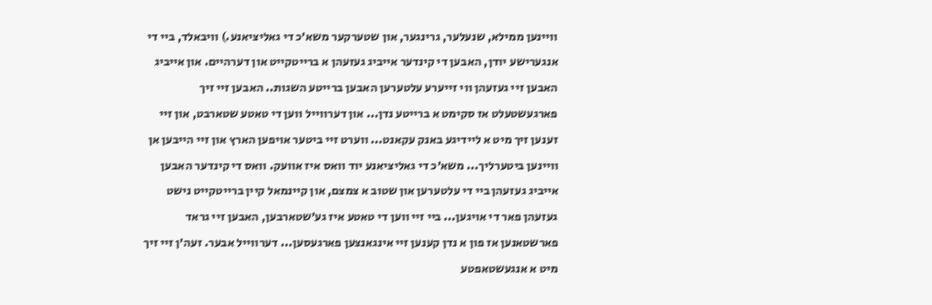וויינען ממילא, שנעלער, גרינגער, און שטערקער משא׳כ די גאליציאנע.) וויבאלד, ביי די אנגערישע יודן, האבען די קינדער אייביג געזעהן א ברייטקייט און דערהיים. און אייביג האבען זיי געזעהן ווי זייערע עלטערען האבען ברייטע השגות.. האבען זיי זיך פארגעשטעלט אז סקימט א ברייטע נדן... און דערווייל ווען די טאטע שטארבט, און זיי זענען זיך מיט א ליידיגע באנק עקאנט... ווערט זיי ביטער אויפען הארץ און זיי הייבען אן וויינען ביטערליך... משא׳כ די גאליציאנע יוד וואס איז אוועק. וואס די קינדער האבען אייביג געזעהן ביי די עלטערען און שטוב א צמצם, און קיינמאל קיין ברייטקייט נישט געזעהן פאר די אויגען... ביי זיי ווען די טאטע איז גע׳שטארבען, האבען זיי גראד פארשטאנען אז פון א נדן קענען זיי אינגאנצען פארגעסען... דערווייל אבער. זעה׳ן זיי זיך מיט א אנגעשטאפטע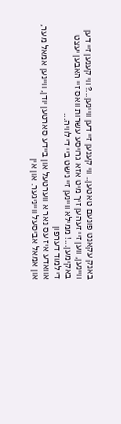באנק עקאנט פונעם טאטען.. ווי קענען זיי דען וויינען...? ווי קענען זיי דען וויינען, ווען זיי זעהען זיך מיט אזא גרויסע עשרות וואס זיי האבען יעצט באקימען...! ממילא וויינען זיי נישט ביי די לוויה...
די למוד דערפון
אוואדע איז עס נאר א ווערטעל און ביידע סארטען יודן, וויינען אמאל מער, און אמאל אביסעל ווייניגער. און אין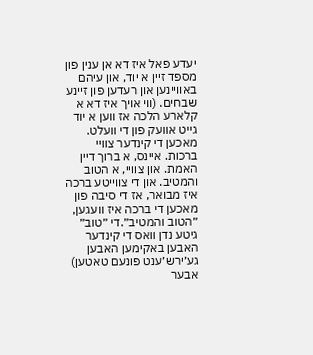יעדע פאל איז דא אן ענין פון מספד זיין א יוד, און עיהם באוויינען און רעדען פון זיינע שבחים. (ווי אויך איז דא א קלארע הלכה אז ווען א יוד גייט אוועק פון די וועלט. מאכען די קינדער צוויי ברכות. איינס, א ברוך דיין האמת. און צוויי, א הטוב והמטיב. און די צווייטע ברכה איז מבואר, אז די סיבה פון מאכען די ברכה איז וועגען, ״הטוב והמטיב״.די ״טוב״ גיטע נדן וואס די קינדער האבען באקימען האבען גע׳ירש׳ענט פונעם טאטען) אבער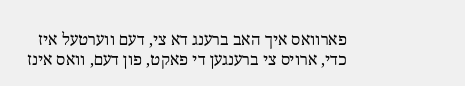פארוואס איך האב ברענג דא צי, דעם ווערטעל איז כדי, ארויס צי ברענגען די פאקט, פון דעם, וואס אינז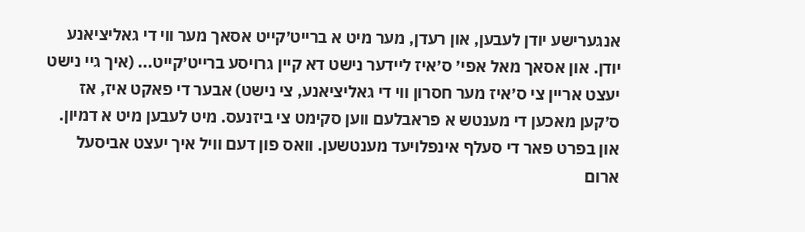אנגערישע יודן לעבען, און רעדן, מער מיט א ברייט׳קייט אסאך מער ווי די גאליציאנע יודן. און אסאך מאל אפי׳ ס׳איז ליידער נישט דא קיין גרויסע ברייט׳קייט... (איך גיי נישט יעצט אריין צי ס׳איז מער חסרון ווי די גאליציאנע, צי נישט) אבער די פאקט איז, אז ס׳קען מאכען די מענטש א פראבלעם ווען סקימט צי ביזנעס. מיט לעבען מיט א דמיון. און בפרט פאר די סעלף אינפלויעד מענטשען. וואס פון דעם וויל איך יעצט אביסעל ארום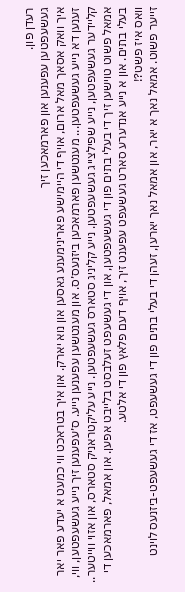רעדן פון.
געשעפטען עפענען און פארמאכען זיך
איך וואק אסאך מאל ארום, אויף די היימישע פארינימענע גאסען און נוא יארק. און איך בטראכט ווי כמעט א יעדע פאר יאר זענען דא נייע געשעפטען... מענטשען פארמאכען ביזנעס׳ס. און מענטשען עפענען נייע. ס׳עפענען זיך נייע געשעפטען, ווי, קליידער געשעפטען, נייע שפילצייג געשעפטען. נייע קליניג סטארס געשעפטען. נייע עליקטראניק סטארס, און אזוי ווייטער.. אמאל פשוט טוישען זיך די בעלי בתים פון די געשעפטען, און די געשעפט זעלבסט בלייבט אפען. און אמאל, פארמאכען די בעלי בתים. און א נייע אנדערע סארט געשעפט עפענט זיך, אויף דעם פלאץ פון די אלטע.
וואס איז פשט?!
זייער פשוט. אמאל נאך א יאר, און אמאל נאך יארען, זעהן די בעלי בתים פון די געשעפט, אז די געשעפט-ביזנעס לוינט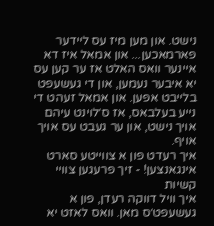נישט. און מען מיז עס ליידער פארמאכען... און אמאל איז דא איינער וואס האלט אז ער קען עס יא איבער נעמען, און די געשעפט בלייבט אפען. און אמאל זעהט די נייע בעלבאס, אז ס׳לוינט עיהם אויך נישט, און ער געבט עס אויך אויף.
איך רעדט פון א צווייטע סארט אינגאנצען! - זיך פרעגען צוויי קשיות
איך וויל דווקה רעדן, פון א געשעפט׳ס מאן. וואס לאזט יא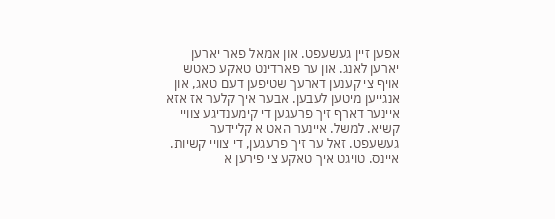אפען זיין געשעפט. און אמאל פאר יארען יארען לאנג. און ער פארדינט טאקע כאטש אויף צי קענען דארעך שטיפען דעם טאג, און אנגייען מיטען לעבען. אבער איך קלער אז אזא איינער דארף זיך פרעגען די קימענדיגע צוויי קשיא. למשל. איינער האט א קליידער געשעפט. זאל ער זיך פרעגען, די צוויי קשיות. איינס. טויגט איך טאקע צי פירען א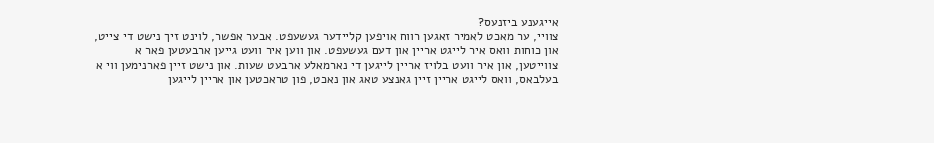אייגענע ביזנעס?
צוויי, ער מאכט לאמיר זאגען רווח אויפען קליידער געשעפט. אבער אפשר, לוינט זיך נישט די צייט, און כוחות וואס איר לייגט אריין און דעם געשעפט. און ווען איר וועט גייען ארבעטען פאר א צווייטען, און איר וועט בלויז אריין לייגען די נארמאלע ארבעט שעות. און נישט זיין פארנימען ווי א בעלבאס, וואס לייגט אריין זיין גאנצע טאג און נאכט, פון טראכטען און אריין לייגען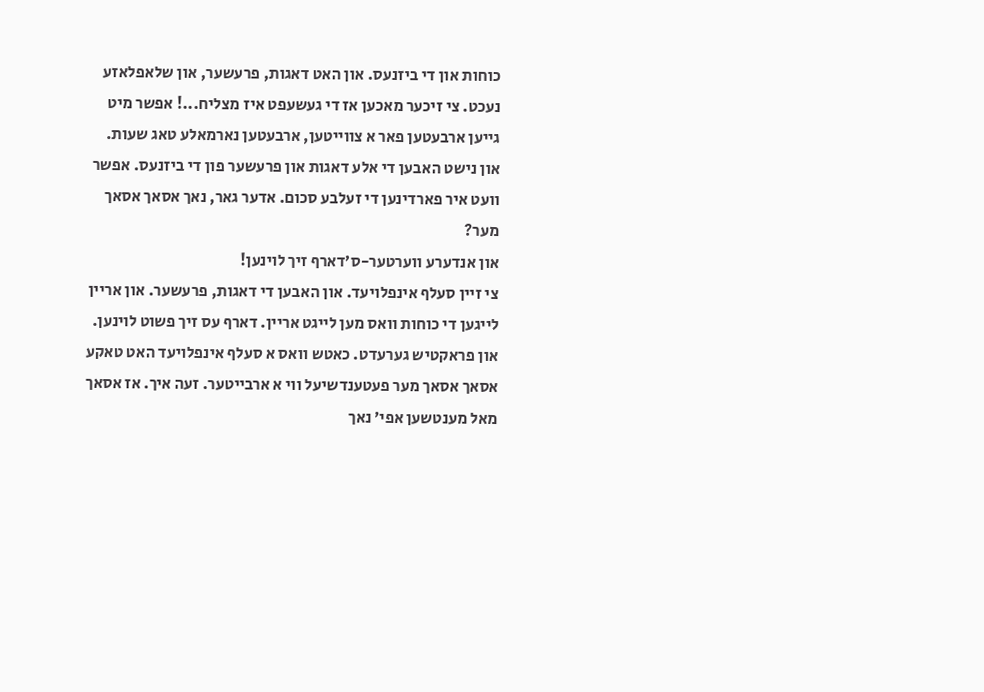כוחות און די ביזנעס. און האט דאגות, פרעשער, און שלאפלאזע נעכט. צי זיכער מאכען אז די געשעפט איז מצליח...! אפשר מיט גייען ארבעטען פאר א צווייטען, ארבעטען נארמאלע טאג שעות. און נישט האבען די אלע דאגות און פרעשער פון די ביזנעס. אפשר וועט איר פארדינען די זעלבע סכום. אדער גאר, נאך אסאך אסאך מער?
און אנדערע ווערטער-ס׳דארף זיך לוינען!
צי זיין סעלף אינפלויעד. און האבען די דאגות, פרעשער. און אריין לייגען די כוחות וואס מען לייגט אריין. דארף עס זיך פשוט לוינען. און פראקטיש גערעדט. כאטש וואס א סעלף אינפלויעד האט טאקע אסאך אסאך מער פעטענדשיעל ווי א ארבייטער. זעה איך. אז אסאך מאל מענטשען אפי׳ נאך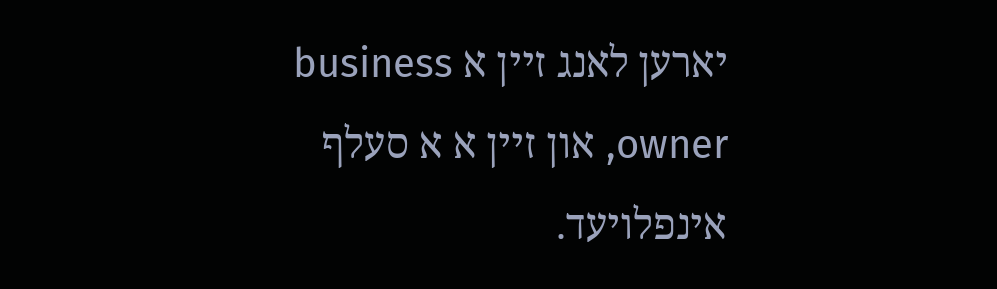יארען לאנג זיין א business owner, און זיין א א סעלף אינפלויעד.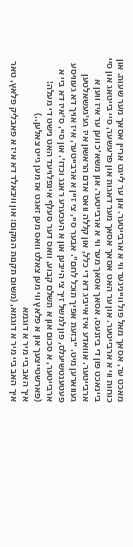מאכט ער, אסאך מאל פול ווייניגער ווי א ארבייטער. און ער לייגט אריין אסאך מער שעות. און כוחות ווי א ארבייטער. און ער האט אסאך אסאך מער דאגות און פרעשער, סיי בייטאג און סיי ביינאכט פון די ביזנעס, אסאך אסאך מער ווי א ארבייטער. און משא׳כ ווען ער איז ווען א ארבייטער. אוואדע איז אייביג דא די כלל, און קללה וואס אדם הראשון איז גע׳געשאלטען געווארען מיט. ״בזעת אפיך תוכל לחם״. אבער סיי, צי זיין א ארבייטער, איז אויך דא געוויסע פעטענטשיעלס, פון למשל זיך צי הייבען און א העכערע ראנג וכדו׳. און סיי, ס׳איז דא ביי א ארבייטער, א סכום און א תשלם קבוע, וואס דער סעלף אינפלויעד האט נישט די מעלה! (פארשטייצעך און א פלאץ ווי מען צאלט וואס מען זאגט אז מען גייט צאלען..)
איך האב ביי מיר א דוגמא
איך האב ביי מיר א דוגמא, (משום תקנות המקום: און וויבאלד דא איז א פאבליק פלאץ, טאר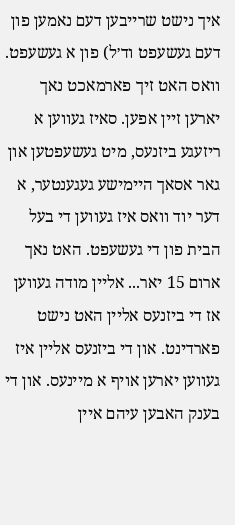איך נישט שרייבען דעם נאמען פון דעם געשעפט וד׳ל) פון א געשעפט. וואס האט זיך פארמאכט נאך יארען זיין אפען. סאיז געווען א ריזעגע ביזנעס, מיט געשעפטען און גאר אסאך היימישע געגענטער, א דער יוד וואס איז געווען די בעל הבית פון די געשעפט. האט נאך ארום 15 יאר... אליין מודה געווען אז די ביזנעס אליין האט נישט פארדינט. און די ביזנעס אליין איז געווען יארען אויף א מיינעס. און די בענק האבען עיהם איין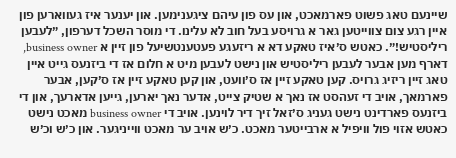שיינעם טאג פשוט פארמאכט, און עס פון עיהם ציגענימען. און יענער איז געווארען פון איין רגע צום צווייטען גאר א גרויסע בעל חוב לא עלינו. די מוסר השכל דערפון, ״לעבען ריליסטיש!״. כאטש ס׳איז טאקע דא א ריזעגע פעטענטשיעל פון זיין א business owner, דארף מען אבער לעבען ריליסטיש און נישט לעבען מיט א חלום אז די ביזנעס גייט איין טאג זיין ריזיג גרויס. קען טאקע זיין אז ס׳וועט, און קען טאקע זיין אז ס׳קען, אבער פארמאך, אויב די זעהסט אז נאך א שטיק צייט, אדער נאך יארען, גייען אדארעך, און די ביזנעס פארדינט נישט געניג ס׳זאל זיך דיר לוינען. אויב די business owner מאכט נישט כאטש אזוי פול וויפיל א ארבייטער מאכט. כ׳ש אויב ער מאכט ווייניגער. און כ׳ש וכ׳ש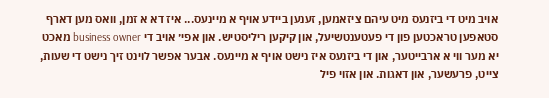אויב מיט די ביזנעס מיט עיהם ציזאמען, זענען ביידע אויף א מיינעס... איז דא א זמן, וואס מען דארף סטאפען טראכטען פון די פעטענטשיעל, און קיקען ריליסטיש. און אפי׳ אויב די business owner מאכט יא מער ווי א ארבייטער, און די ביזנעס איז נישט אויף א מיינעס. אבער אפשר לוינט זיך נישט די שעות, צייט, פרעשער, און דאגות. און אזוי פיל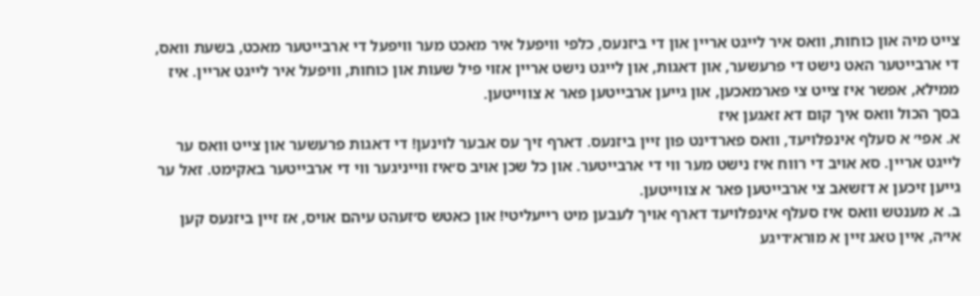צייט מיה און כוחות, וואס איר לייגט אריין און די ביזנעס, כלפי וויפעל איר מאכט מער וויפעל די ארבייטער מאכט, בשעת וואס, די ארבייטער האט נישט די פרעשער, און דאגות, און לייגט נישט אריין אזוי פיל שעות און כוחות, וויפעל איר לייגט אריין. איז ממילא, אפשר איז צייט צי פארמאכען, און גייען ארבייטען פאר א צווייטען.
בסך הכול וואס איך קום דא זאגען איז
א. אפי׳ א סעלף אינפלויעד, וואס פארדינט פון זיין ביזנעס. דארף זיך עס אבער לוינען! די דאגות פרעשער און צייט וואס ער לייגט אריין. סא אויב די רווח איז נישט מער ווי די ארבייטער. און כל שכן אויב ס׳איז ווייניגער ווי די ארבייטער באקימט. זאל ער גייען זיכען א דזשאב צי ארבייטען פאר א צווייטען.
ב. א מענטש וואס איז סעלף אינפלויעד דארף אויך לעבען מיט רייעליטי! און כאטש ס׳זעהט עיהם אויס, אז זיין ביזנעס קען אי׳ה, איין טאג זיין א מורא׳דיגע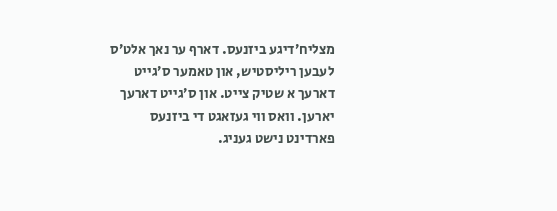מצליח׳דיגע ביזנעס. דארף ער נאך אלט׳ס לעבען ריליסטיש, און טאמער ס׳גייט דארעך א שטיק צייט. און ס׳גייט דארעך יארען. וואס ווי געזאגט די ביזנעס פארדינט נישט געניג.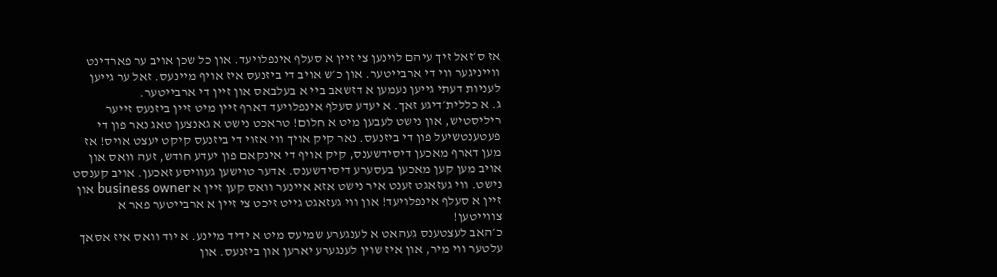אז ס׳זאל זיך עיהם לוינען צי זיין א סעלף אינפלויעד. און כל שכן אויב ער פארדינט ווייניגער ווי די ארבייטער. און כ׳ש אויב די ביזנעס איז אויף מיינעס. זאל ער גייען לעניות דעתי גייען נעמען א דזשאב ביי א בעלבאס און זיין די ארבייטער.
ג. א כללית׳דיגע זאך. א יעדע סעלף אינפלויעד דארף זיין מיט זיין ביזנעס זייער ריליסטיש, און נישט לעבען מיט א חלום! טראכט נישט א גאנצען טאג נאר פון די פעטענטשיעל פון די ביזנעס. נאר קיק אויך ווי אזוי די ביזנעס קיקט יעצט אויס! אז מען דארף מאכען דיסידשענס, קיק אויף די אינקאם פון יעדע חודש, זעה וואס און אויב מען קען מאכען בעסערע דיסידשענס. אדער טוישען געוויסע זאכען. אויב קענסט נישט. ווי געזאגט זענט איר נישט אזא איינער וואס קען זיין א business owner און זיין א סעלף אינפלויעד! און ווי געזאגט גייט זיכט צי זיין א ארבייטער פאר א צווייטען!
כ׳האב לעצטענס געהאט א לענגערע שמיעס מיט א ידיד מיינע. א יוד וואס איז אסאך עלטער ווי מיר, און איז שוין לענגערע יארען און ביזנעס. און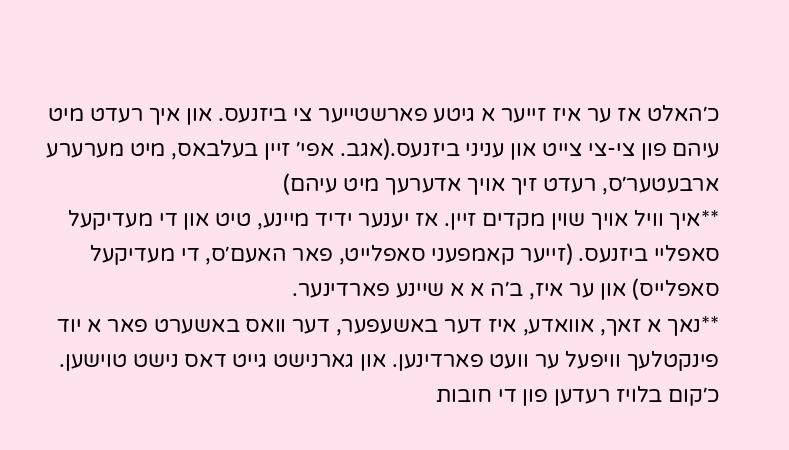כ׳האלט אז ער איז זייער א גיטע פארשטייער צי ביזנעס. און איך רעדט מיט עיהם פון צי-צי צייט און עניני ביזנעס.(אגב. אפי׳ זיין בעלבאס, מיט מערערע ארבעטער׳ס, רעדט זיך אויך אדערעך מיט עיהם)
**איך וויל אויך שוין מקדים זיין. אז יענער ידיד מיינע, טיט און די מעדיקעל סאפליי ביזנעס. (זייער קאמפעני סאפלייט, פאר האעם׳ס, די מעדיקעל סאפלייס) און ער איז, ב׳ה א א שיינע פארדינער.
**נאך א זאך, אוואדע, איז דער באשעפער, דער וואס באשערט פאר א יוד פינקטלעך וויפעל ער וועט פארדינען. און גארנישט גייט דאס נישט טוישען. כ׳קום בלויז רעדען פון די חובות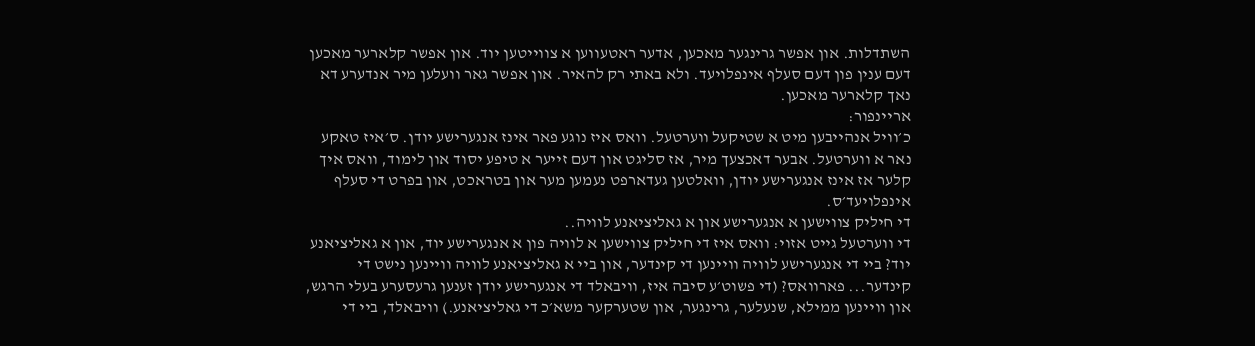השתדלות. און אפשר גרינגער מאכען, אדער ראטעווען א צווייטען יוד. און אפשר קלארער מאכען דעם ענין פון דעם סעלף אינפלויעד. ולא באתי רק להאיר. און אפשר גאר וועלען מיר אנדערע דא נאך קלארער מאכען.
אריינפור:
כ׳וויל אנהייבען מיט א שטיקעל ווערטעל. וואס איז נוגע פאר אינז אנגערישע יודן. ס׳איז טאקע נאר א ווערטעל. אבער דאכצעך מיר, אז סליגט און דעם זייער א טיפע יסוד און לימוד, וואס איך קלער אז אינז אנגערישע יודן, וואלטען געדארפט נעמען מער און בטראכט, און בפרט די סעלף אינפלויעד׳ס.
די חיליק צווישען א אנגערישע און א גאליציאנע לוויה..
די ווערטעל גייט אזוי: וואס איז די חיליק צווישען א לוויה פון א אנגערישע יוד, און א גאליציאנע יוד? ביי די אנגערישע לוויה וויינען די קינדער, און ביי א גאליציאנע לוויה וויינען נישט די קינדער... פארוואס? (די פשוט׳ע סיבה איז, וויבאלד די אנגערישע יודן זענען גרעסערע בעלי הרגש, און וויינען ממילא, שנעלער, גרינגער, און שטערקער משא׳כ די גאליציאנע.) וויבאלד, ביי די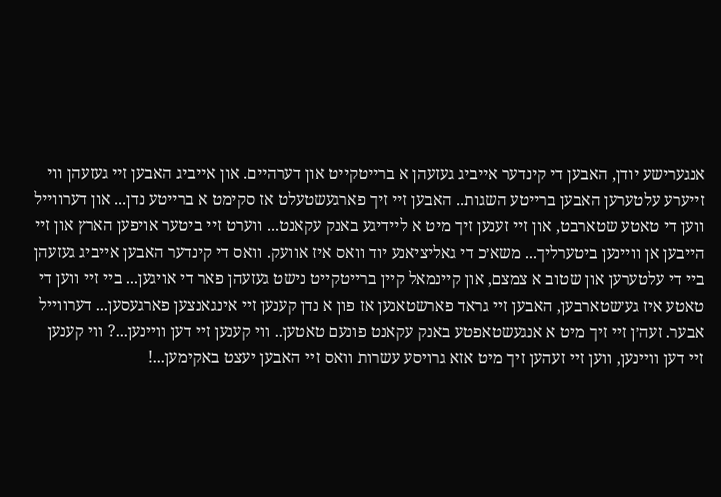אנגערישע יודן, האבען די קינדער אייביג געזעהן א ברייטקייט און דערהיים. און אייביג האבען זיי געזעהן ווי זייערע עלטערען האבען ברייטע השגות.. האבען זיי זיך פארגעשטעלט אז סקימט א ברייטע נדן... און דערווייל ווען די טאטע שטארבט, און זיי זענען זיך מיט א ליידיגע באנק עקאנט... ווערט זיי ביטער אויפען הארץ און זיי הייבען אן וויינען ביטערליך... משא׳כ די גאליציאנע יוד וואס איז אוועק. וואס די קינדער האבען אייביג געזעהן ביי די עלטערען און שטוב א צמצם, און קיינמאל קיין ברייטקייט נישט געזעהן פאר די אויגען... ביי זיי ווען די טאטע איז גע׳שטארבען, האבען זיי גראד פארשטאנען אז פון א נדן קענען זיי אינגאנצען פארגעסען... דערווייל אבער. זעה׳ן זיי זיך מיט א אנגעשטאפטע באנק עקאנט פונעם טאטען.. ווי קענען זיי דען וויינען...? ווי קענען זיי דען וויינען, ווען זיי זעהען זיך מיט אזא גרויסע עשרות וואס זיי האבען יעצט באקימען...!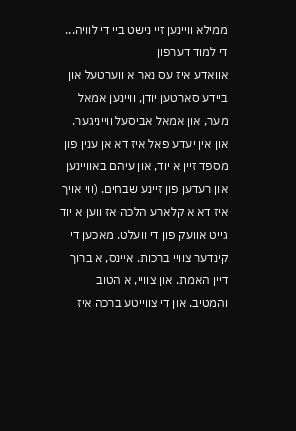ממילא וויינען זיי נישט ביי די לוויה...
די למוד דערפון
אוואדע איז עס נאר א ווערטעל און ביידע סארטען יודן, וויינען אמאל מער, און אמאל אביסעל ווייניגער. און אין יעדע פאל איז דא אן ענין פון מספד זיין א יוד, און עיהם באוויינען און רעדען פון זיינע שבחים. (ווי אויך איז דא א קלארע הלכה אז ווען א יוד גייט אוועק פון די וועלט. מאכען די קינדער צוויי ברכות. איינס, א ברוך דיין האמת. און צוויי, א הטוב והמטיב. און די צווייטע ברכה איז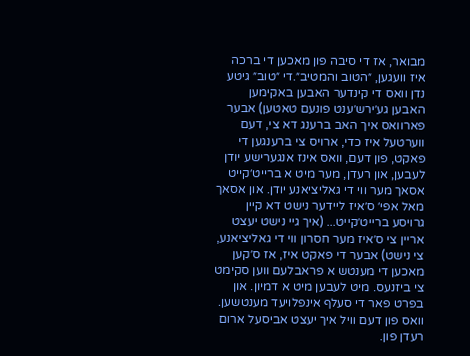מבואר, אז די סיבה פון מאכען די ברכה איז וועגען, ״הטוב והמטיב״.די ״טוב״ גיטע נדן וואס די קינדער האבען באקימען האבען גע׳ירש׳ענט פונעם טאטען) אבער פארוואס איך האב ברענג דא צי, דעם ווערטעל איז כדי, ארויס צי ברענגען די פאקט, פון דעם, וואס אינז אנגערישע יודן לעבען, און רעדן, מער מיט א ברייט׳קייט אסאך מער ווי די גאליציאנע יודן. און אסאך מאל אפי׳ ס׳איז ליידער נישט דא קיין גרויסע ברייט׳קייט... (איך גיי נישט יעצט אריין צי ס׳איז מער חסרון ווי די גאליציאנע, צי נישט) אבער די פאקט איז, אז ס׳קען מאכען די מענטש א פראבלעם ווען סקימט צי ביזנעס. מיט לעבען מיט א דמיון. און בפרט פאר די סעלף אינפלויעד מענטשען. וואס פון דעם וויל איך יעצט אביסעל ארום רעדן פון.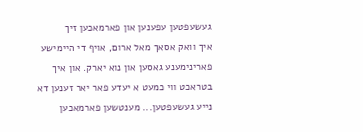געשעפטען עפענען און פארמאכען זיך
איך וואק אסאך מאל ארום, אויף די היימישע פארינימענע גאסען און נוא יארק. און איך בטראכט ווי כמעט א יעדע פאר יאר זענען דא נייע געשעפטען... מענטשען פארמאכען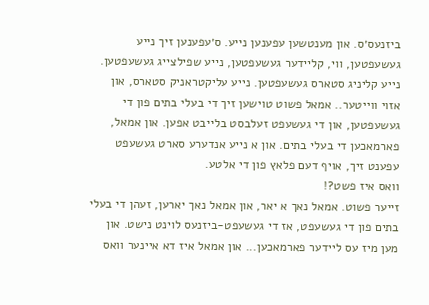ביזנעס׳ס. און מענטשען עפענען נייע. ס׳עפענען זיך נייע געשעפטען, ווי, קליידער געשעפטען, נייע שפילצייג געשעפטען. נייע קליניג סטארס געשעפטען. נייע עליקטראניק סטארס, און אזוי ווייטער.. אמאל פשוט טוישען זיך די בעלי בתים פון די געשעפטען, און די געשעפט זעלבסט בלייבט אפען. און אמאל, פארמאכען די בעלי בתים. און א נייע אנדערע סארט געשעפט עפענט זיך, אויף דעם פלאץ פון די אלטע.
וואס איז פשט?!
זייער פשוט. אמאל נאך א יאר, און אמאל נאך יארען, זעהן די בעלי בתים פון די געשעפט, אז די געשעפט-ביזנעס לוינט נישט. און מען מיז עס ליידער פארמאכען... און אמאל איז דא איינער וואס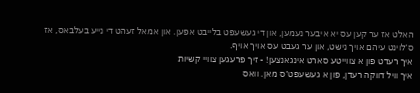האלט אז ער קען עס יא איבער נעמען, און די געשעפט בלייבט אפען. און אמאל זעהט די נייע בעלבאס, אז ס׳לוינט עיהם אויך נישט, און ער געבט עס אויך אויף.
איך רעדט פון א צווייטע סארט אינגאנצען! - זיך פרעגען צוויי קשיות
איך וויל דווקה רעדן, פון א געשעפט׳ס מאן. וואס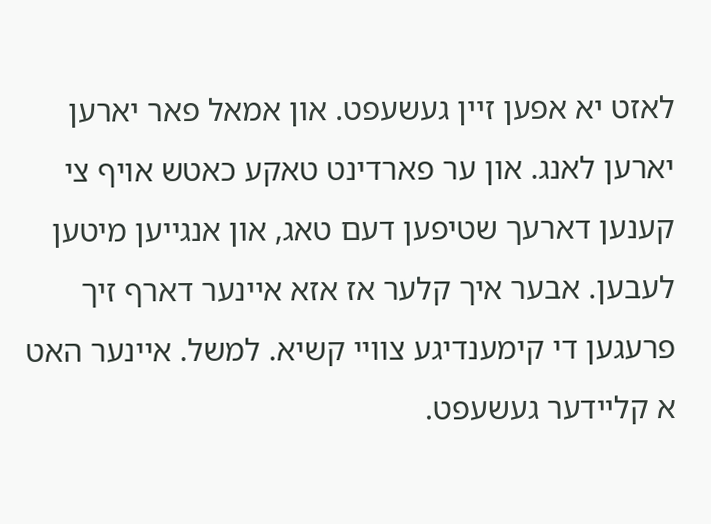לאזט יא אפען זיין געשעפט. און אמאל פאר יארען יארען לאנג. און ער פארדינט טאקע כאטש אויף צי קענען דארעך שטיפען דעם טאג, און אנגייען מיטען לעבען. אבער איך קלער אז אזא איינער דארף זיך פרעגען די קימענדיגע צוויי קשיא. למשל. איינער האט א קליידער געשעפט.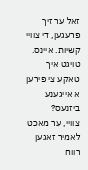זאל ער זיך פרעגען, די צוויי קשיות. איינס. טויגט איך טאקע צי פירען א אייגענע ביזנעס?
צוויי, ער מאכט לאמיר זאגען רווח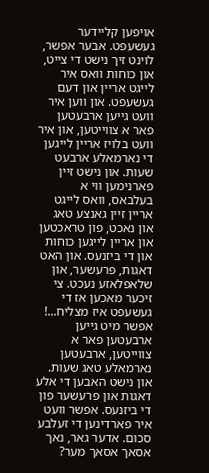אויפען קליידער געשעפט. אבער אפשר, לוינט זיך נישט די צייט, און כוחות וואס איר לייגט אריין און דעם געשעפט. און ווען איר וועט גייען ארבעטען פאר א צווייטען, און איר וועט בלויז אריין לייגען די נארמאלע ארבעט שעות. און נישט זיין פארנימען ווי א בעלבאס, וואס לייגט אריין זיין גאנצע טאג און נאכט, פון טראכטען און אריין לייגען כוחות און די ביזנעס. און האט דאגות, פרעשער, און שלאפלאזע נעכט. צי זיכער מאכען אז די געשעפט איז מצליח...! אפשר מיט גייען ארבעטען פאר א צווייטען, ארבעטען נארמאלע טאג שעות. און נישט האבען די אלע דאגות און פרעשער פון די ביזנעס. אפשר וועט איר פארדינען די זעלבע סכום. אדער גאר, נאך אסאך אסאך מער?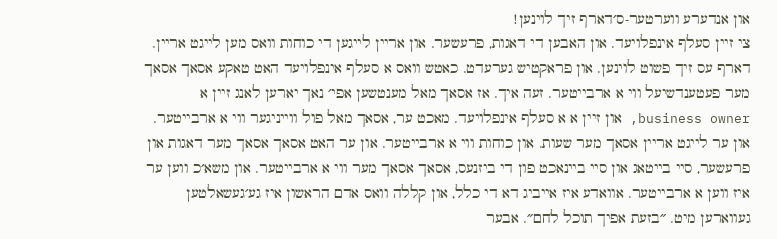און אנדערע ווערטער-ס׳דארף זיך לוינען!
צי זיין סעלף אינפלויעד. און האבען די דאגות, פרעשער. און אריין לייגען די כוחות וואס מען לייגט אריין. דארף עס זיך פשוט לוינען. און פראקטיש גערעדט. כאטש וואס א סעלף אינפלויעד האט טאקע אסאך אסאך מער פעטענדשיעל ווי א ארבייטער. זעה איך. אז אסאך מאל מענטשען אפי׳ נאך יארען לאנג זיין א business owner, און זיין א א סעלף אינפלויעד. מאכט ער, אסאך מאל פול ווייניגער ווי א ארבייטער. און ער לייגט אריין אסאך מער שעות. און כוחות ווי א ארבייטער. און ער האט אסאך אסאך מער דאגות און פרעשער, סיי בייטאג און סיי ביינאכט פון די ביזנעס, אסאך אסאך מער ווי א ארבייטער. און משא׳כ ווען ער איז ווען א ארבייטער. אוואדע איז אייביג דא די כלל, און קללה וואס אדם הראשון איז גע׳געשאלטען געווארען מיט. ״בזעת אפיך תוכל לחם״. אבער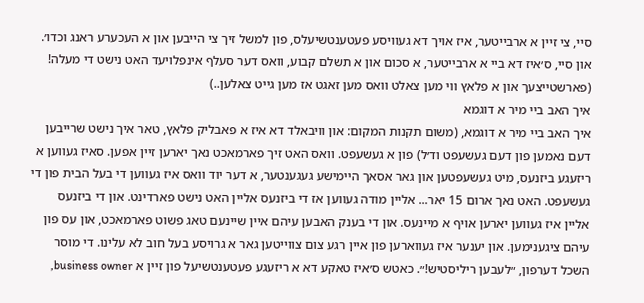סיי, צי זיין א ארבייטער, איז אויך דא געוויסע פעטענטשיעלס, פון למשל זיך צי הייבען און א העכערע ראנג וכדו׳. און סיי, ס׳איז דא ביי א ארבייטער, א סכום און א תשלם קבוע, וואס דער סעלף אינפלויעד האט נישט די מעלה! (פארשטייצעך און א פלאץ ווי מען צאלט וואס מען זאגט אז מען גייט צאלען..)
איך האב ביי מיר א דוגמא
איך האב ביי מיר א דוגמא, (משום תקנות המקום: און וויבאלד דא איז א פאבליק פלאץ, טאר איך נישט שרייבען דעם נאמען פון דעם געשעפט וד׳ל) פון א געשעפט. וואס האט זיך פארמאכט נאך יארען זיין אפען. סאיז געווען א ריזעגע ביזנעס, מיט געשעפטען און גאר אסאך היימישע געגענטער, א דער יוד וואס איז געווען די בעל הבית פון די געשעפט. האט נאך ארום 15 יאר... אליין מודה געווען אז די ביזנעס אליין האט נישט פארדינט. און די ביזנעס אליין איז געווען יארען אויף א מיינעס. און די בענק האבען עיהם איין שיינעם טאג פשוט פארמאכט, און עס פון עיהם ציגענימען. און יענער איז געווארען פון איין רגע צום צווייטען גאר א גרויסע בעל חוב לא עלינו. די מוסר השכל דערפון, ״לעבען ריליסטיש!״. כאטש ס׳איז טאקע דא א ריזעגע פעטענטשיעל פון זיין א business owner,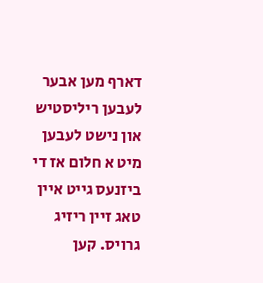דארף מען אבער לעבען ריליסטיש און נישט לעבען מיט א חלום אז די ביזנעס גייט איין טאג זיין ריזיג גרויס. קען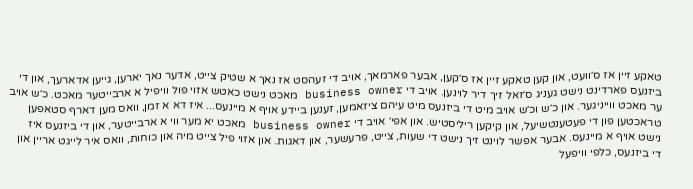טאקע זיין אז ס׳וועט, און קען טאקע זיין אז ס׳קען, אבער פארמאך, אויב די זעהסט אז נאך א שטיק צייט, אדער נאך יארען, גייען אדארעך, און די ביזנעס פארדינט נישט געניג ס׳זאל זיך דיר לוינען. אויב די business owner מאכט נישט כאטש אזוי פול וויפיל א ארבייטער מאכט. כ׳ש אויב ער מאכט ווייניגער. און כ׳ש וכ׳ש אויב מיט די ביזנעס מיט עיהם ציזאמען, זענען ביידע אויף א מיינעס... איז דא א זמן, וואס מען דארף סטאפען טראכטען פון די פעטענטשיעל, און קיקען ריליסטיש. און אפי׳ אויב די business owner מאכט יא מער ווי א ארבייטער, און די ביזנעס איז נישט אויף א מיינעס. אבער אפשר לוינט זיך נישט די שעות, צייט, פרעשער, און דאגות. און אזוי פיל צייט מיה און כוחות, וואס איר לייגט אריין און די ביזנעס, כלפי וויפעל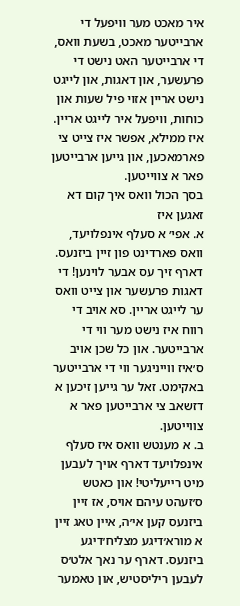איר מאכט מער וויפעל די ארבייטער מאכט, בשעת וואס, די ארבייטער האט נישט די פרעשער, און דאגות, און לייגט נישט אריין אזוי פיל שעות און כוחות, וויפעל איר לייגט אריין. איז ממילא, אפשר איז צייט צי פארמאכען, און גייען ארבייטען פאר א צווייטען.
בסך הכול וואס איך קום דא זאגען איז
א. אפי׳ א סעלף אינפלויעד, וואס פארדינט פון זיין ביזנעס. דארף זיך עס אבער לוינען! די דאגות פרעשער און צייט וואס ער לייגט אריין. סא אויב די רווח איז נישט מער ווי די ארבייטער. און כל שכן אויב ס׳איז ווייניגער ווי די ארבייטער באקימט. זאל ער גייען זיכען א דזשאב צי ארבייטען פאר א צווייטען.
ב. א מענטש וואס איז סעלף אינפלויעד דארף אויך לעבען מיט רייעליטי! און כאטש ס׳זעהט עיהם אויס, אז זיין ביזנעס קען אי׳ה, איין טאג זיין א מורא׳דיגע מצליח׳דיגע ביזנעס. דארף ער נאך אלט׳ס לעבען ריליסטיש, און טאמער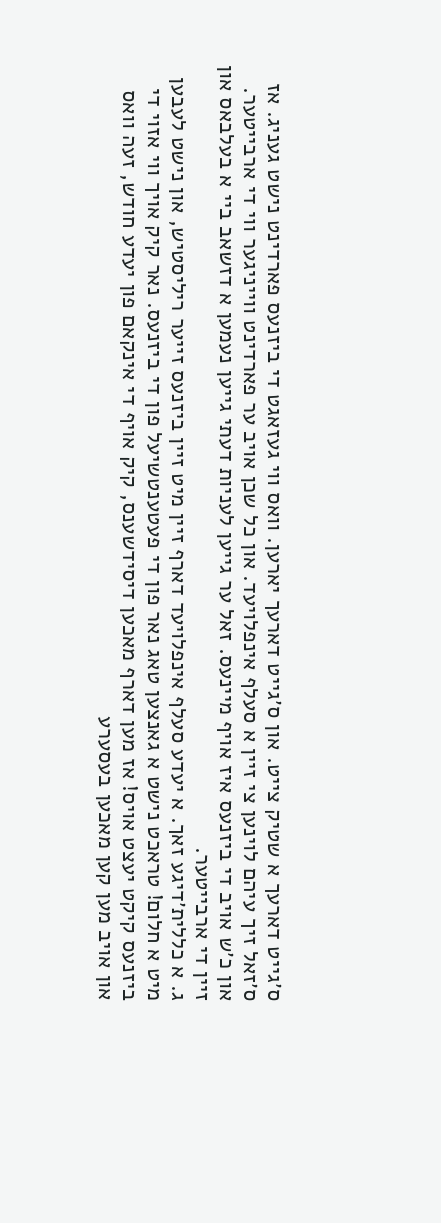ס׳גייט דארעך א שטיק צייט. און ס׳גייט דארעך יארען. וואס ווי געזאגט די ביזנעס פארדינט נישט געניג. אז ס׳זאל זיך עיהם לוינען צי זיין א סעלף אינפלויעד. און כל שכן אויב ער פארדינט ווייניגער ווי די ארבייטער. און כ׳ש אויב די ביזנעס איז אויף מיינעס. זאל ער גייען לעניות דעתי גייען נעמען א דזשאב ביי א בעלבאס און זיין די ארבייטער.
ג. א כללית׳דיגע זאך. א יעדע סעלף אינפלויעד דארף זיין מיט זיין ביזנעס זייער ריליסטיש, און נישט לעבען מיט א חלום! טראכט נישט א גאנצען טאג נאר פון די פעטענטשיעל פון די ביזנעס. נאר קיק אויך ווי אזוי די ביזנעס קיקט יעצט אויס! אז מען דארף מאכען דיסידשענס, קיק אויף די אינקאם פון יעדע חודש, זעה וואס און אויב מען קען מאכען בעסערע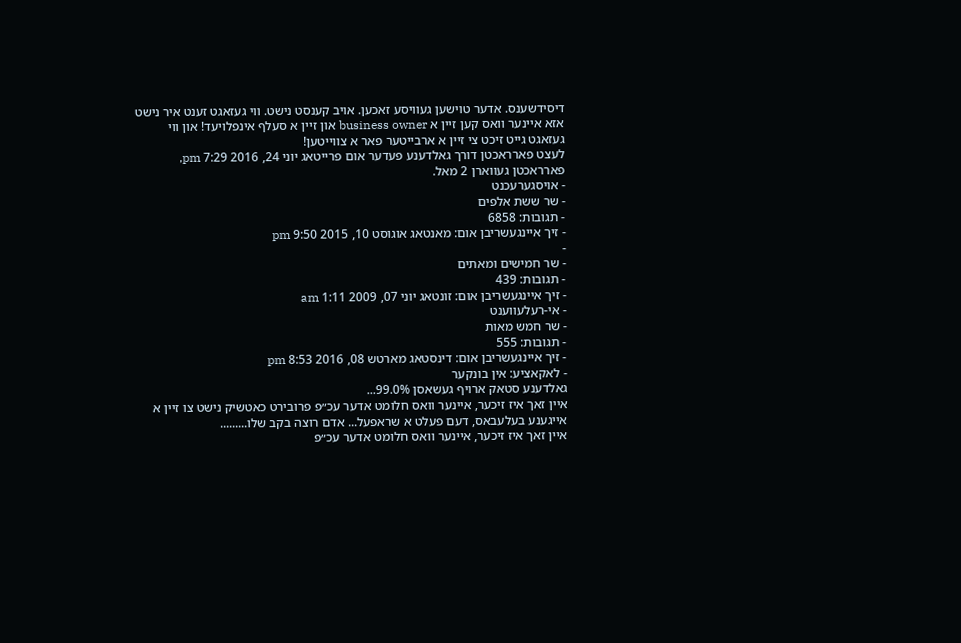דיסידשענס. אדער טוישען געוויסע זאכען. אויב קענסט נישט. ווי געזאגט זענט איר נישט אזא איינער וואס קען זיין א business owner און זיין א סעלף אינפלויעד! און ווי געזאגט גייט זיכט צי זיין א ארבייטער פאר א צווייטען!
לעצט פארראכטן דורך גאלדענע פעדער אום פרייטאג יוני 24, 2016 7:29 pm, פארראכטן געווארן 2 מאל.
- אויסגערעכנט
- שר ששת אלפים
- תגובות: 6858
- זיך איינגעשריבן אום: מאנטאג אוגוסט 10, 2015 9:50 pm
-
- שר חמישים ומאתים
- תגובות: 439
- זיך איינגעשריבן אום: זונטאג יוני 07, 2009 1:11 am
- אי-רעלעווענט
- שר חמש מאות
- תגובות: 555
- זיך איינגעשריבן אום: דינסטאג מארטש 08, 2016 8:53 pm
- לאקאציע: אין בונקער
גאלדענע סטאק ארויף געשאסן 99.0%...
איין זאך איז זיכער, איינער וואס חלומט אדער עכ״פ פרובירט כאטשיק נישט צו זיין א אייגענע בעלעבאס, דעם פעלט א שראפעל... אדם רוצה בקב שלו.........
איין זאך איז זיכער, איינער וואס חלומט אדער עכ״פ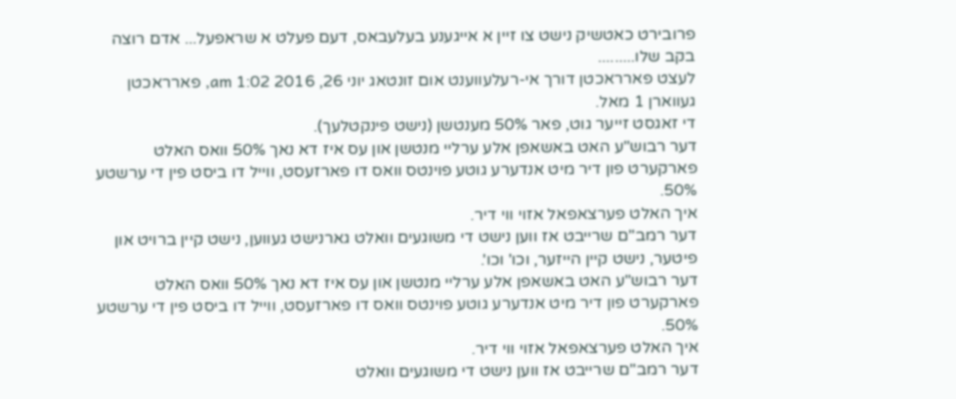פרובירט כאטשיק נישט צו זיין א אייגענע בעלעבאס, דעם פעלט א שראפעל... אדם רוצה בקב שלו.........
לעצט פארראכטן דורך אי-רעלעווענט אום זונטאג יוני 26, 2016 1:02 am, פארראכטן געווארן 1 מאל.
די זאגסט זייער גוט, פאר 50% מענטשן (נישט פינקטלעך).
דער רבוש"ע האט באשאפן אלע ערליי מנטשן און עס איז דא נאך 50% וואס האלט פארקערט פון דיר מיט אנדערע גוטע פוינטס וואס דו פארזעסט, ווייל דו ביסט פין די ערשטע 50%.
איך האלט פערצאפאל אזוי ווי דיר.
דער רמב"ם שרייבט אז ווען נישט די משוגעים וואלט גארנישט געווען, נישט קיין ברויט און פיטער, נישט קיין הייזער, וכו' וכו'.
דער רבוש"ע האט באשאפן אלע ערליי מנטשן און עס איז דא נאך 50% וואס האלט פארקערט פון דיר מיט אנדערע גוטע פוינטס וואס דו פארזעסט, ווייל דו ביסט פין די ערשטע 50%.
איך האלט פערצאפאל אזוי ווי דיר.
דער רמב"ם שרייבט אז ווען נישט די משוגעים וואלט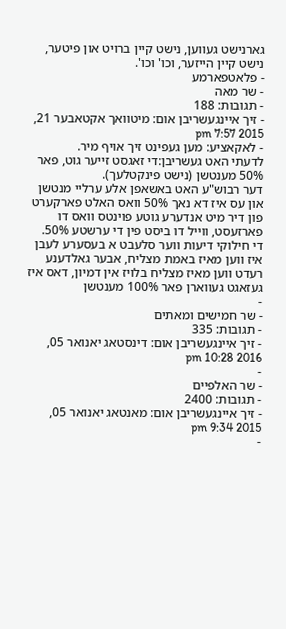גארנישט געווען, נישט קיין ברויט און פיטער, נישט קיין הייזער, וכו' וכו'.
- פלאטפארמע
- שר מאה
- תגובות: 188
- זיך איינגעשריבן אום: מיטוואך אקטאבער 21, 2015 7:57 pm
- לאקאציע: מען געפינט זיך אויף מיר.
לדעתי האט געשריבן:די זאגסט זייער גוט, פאר 50% מענטשן (נישט פינקטלעך).
דער רבוש"ע האט באשאפן אלע ערליי מנטשן און עס איז דא נאך 50% וואס האלט פארקערט פון דיר מיט אנדערע גוטע פוינטס וואס דו פארזעסט, ווייל דו ביסט פין די ערשטע 50%.
די חילוקי דיעות ווער סלעבט א בעסערע לעבן איז ווען מאיז באמת מצליח, אבער גאלדענע רעדט ווען מאיז מצליח בלויז אין דמיון, דאס איז געזאגט געווארן פאר 100% מענטשן
-
- שר חמישים ומאתים
- תגובות: 335
- זיך איינגעשריבן אום: דינסטאג יאנואר 05, 2016 10:28 pm
-
- שר האלפיים
- תגובות: 2400
- זיך איינגעשריבן אום: מאנטאג יאנואר 05, 2015 9:34 pm
-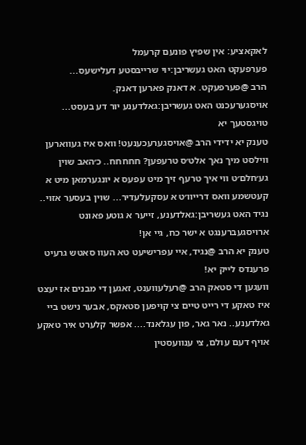לאקאציע: אין שפיץ פונעם קרעמל
פערפעקט האט געשריבן:יוי שרייבסטע דעלישעס...
הרב @פערפעקט. א דאנק פארען דאנק.
אויסגערעכנט האט געשריבן:גאלדענע יור דע בעסט... טויגסטעך יא
טענק יא ידידי הרב @אויסגערעכענעט! וואס איז געווארען ווילסט מיך נאך אלט׳ס טרעפען? חחחחח.. כ׳האב שוין גע׳חלם׳ט ווי איך טרעף זיך מיט עפעס א יונגערמאן מיט א קעטשמע וואס דרייוו׳ט א עסקעלעדיר... שוין בעסער אזוי..
נגיד האט געשריבן:גאלדענע, זייער א גוטע פאונט ארויסגעברענגט א ישר כח, גיי אן!
טענק יא הרב @נגיד, איי עפרישיעט טא העוו סאטש גרעיט פרענדס לייק יא!
וועגען די סטאק הרב @רעלעווענט, זאגען די מבנים אז יעצט איז טאקע די רייט טיים צי קויפען סטאקס, אבער נישט ביי גאלדענע.. נאר גאר, פון עגלאנד.... אפשר קלערט איר טאקע אויף דעם עולם, צי ענוועסטין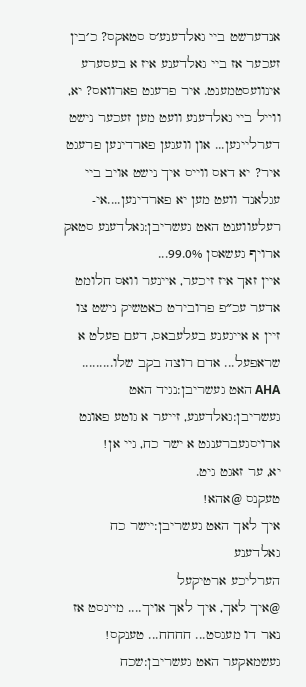אנדערשט ביי גאלדענע׳ס סטאקס? כ׳בין זעכער אז ביי גאלדענע איז א בעסערע אינוועסטמענט. איר פרעגט פארוואס? יא, ווייל ביי גאלדענע וועט מען זעכער נישט דערלייגען... און וועגען פארדינען פרעגט איר? יא דאס ווייס איך נישט אויב ביי עגלאנד וועט מען יא פארדינען....אי-רעלעווענט האט געשריבן:גאלדענע סטאק ארויף געשאסן 99.0%...
איין זאך איז זיכער, איינער וואס חלומט אדער עכ״פ פרובירט כאטשיק נישט צו זיין א אייגענע בעלעבאס, דעם פעלט א שראפעל... אדם רוצה בקב שלו.........
AHA האט געשריבן:נגיד האט געשריבן:גאלדענע, זייער א גוטע פאונט ארויסגעברענגט א ישר כח, גיי אן!
יא, ער זאגט גיט.
טעקנס @אהא!
איך לאך האט געשריבן:יישר כח גאלדענע
הערליכע ארטיקעל
@איך לאך, איך לאך אויך.... מיינסט אז נאר דו מעגסט... חחחח... טענקס!
געשמאקער האט געשריבן:שכח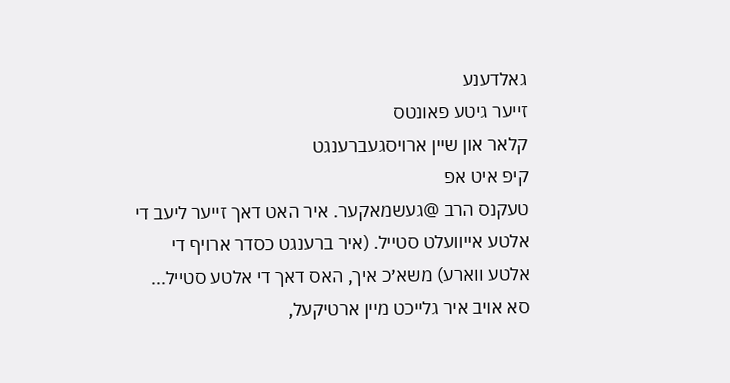גאלדענע
זייער גיטע פאונטס
קלאר און שיין ארויסגעברענגט
קיפ איט אפ
טעקנס הרב @געשמאקער. איר האט דאך זייער ליעב די אלטע אייוועלט סטייל. (איר ברענגט כסדר ארויף די אלטע ווארע) משא׳כ איך, האס דאך די אלטע סטייל... סא אויב איר גלייכט מיין ארטיקעל,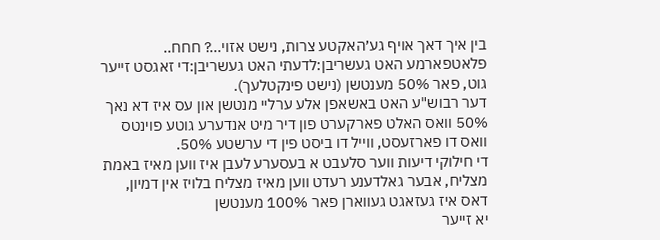בין איך דאך אויף גע׳האקטע צרות, נישט אזוי...? חחח..
פלאטפארמע האט געשריבן:לדעתי האט געשריבן:די זאגסט זייער גוט, פאר 50% מענטשן (נישט פינקטלעך).
דער רבוש"ע האט באשאפן אלע ערליי מנטשן און עס איז דא נאך 50% וואס האלט פארקערט פון דיר מיט אנדערע גוטע פוינטס וואס דו פארזעסט, ווייל דו ביסט פין די ערשטע 50%.
די חילוקי דיעות ווער סלעבט א בעסערע לעבן איז ווען מאיז באמת מצליח, אבער גאלדענע רעדט ווען מאיז מצליח בלויז אין דמיון, דאס איז געזאגט געווארן פאר 100% מענטשן
יא זייער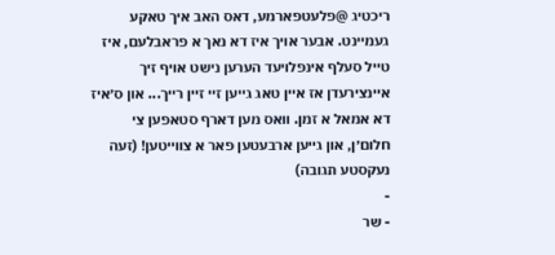ריכטיג @פלעטפארמע, דאס האב איך טאקע געמיינט. אבער אויך איז דא נאך א פראבלעם, איז טייל סעלף אינפלויעד הערען נישט אויף זיך איינצירעדן אז איין טאג גייען זיי זיין רייך... און ס׳איז דא אמאל א זמן. וואס מען דארף סטאפען צי חלום׳ן, און גייען ארבעטען פאר א צווייטען! (זעה נעקסטע תגובה)
-
- שר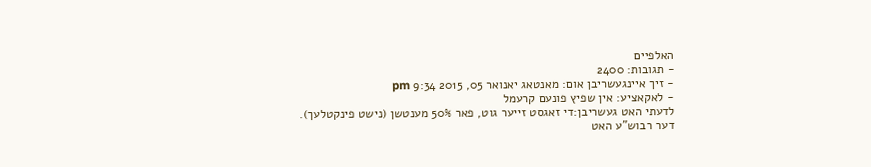האלפיים
- תגובות: 2400
- זיך איינגעשריבן אום: מאנטאג יאנואר 05, 2015 9:34 pm
- לאקאציע: אין שפיץ פונעם קרעמל
לדעתי האט געשריבן:די זאגסט זייער גוט, פאר 50% מענטשן (נישט פינקטלעך).
דער רבוש"ע האט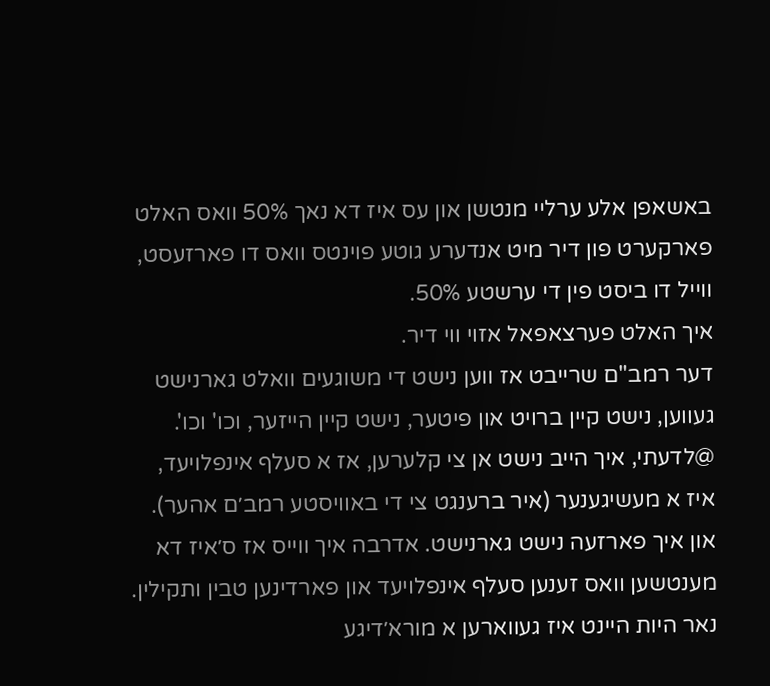באשאפן אלע ערליי מנטשן און עס איז דא נאך 50% וואס האלט פארקערט פון דיר מיט אנדערע גוטע פוינטס וואס דו פארזעסט, ווייל דו ביסט פין די ערשטע 50%.
איך האלט פערצאפאל אזוי ווי דיר.
דער רמב"ם שרייבט אז ווען נישט די משוגעים וואלט גארנישט געווען, נישט קיין ברויט און פיטער, נישט קיין הייזער, וכו' וכו'.
@לדעתי, איך הייב נישט אן צי קלערען, אז א סעלף אינפלויעד, איז א מעשיגענער (איר ברענגט צי די באוויסטע רמב׳ם אהער). און איך פארזעה נישט גארנישט. אדרבה איך ווייס אז ס׳איז דא מענטשען וואס זענען סעלף אינפלויעד און פארדינען טבין ותקילין.
נאר היות היינט איז געווארען א מורא׳דיגע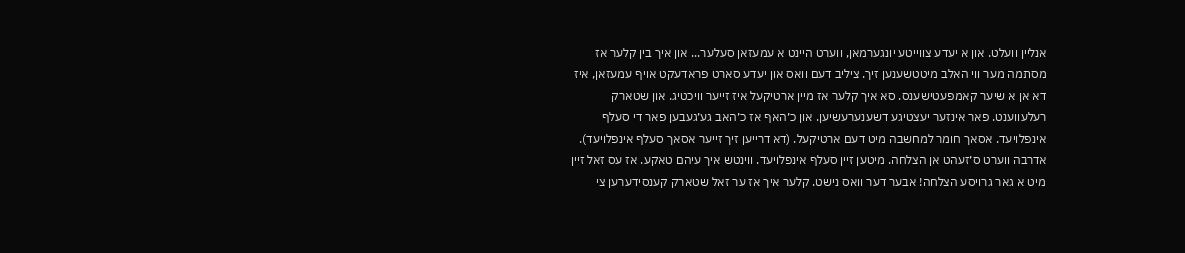אנליין וועלט. און א יעדע צווייטע יונגערמאן, ווערט היינט א עמעזאן סעלער... און איך בין קלער אז מסתמה מער ווי האלב מיטטשענען זיך. ציליב דעם וואס און יעדע סארט פראדעקט אויף עמעזאן, איז דא אן א שיער קאמפעטישענס. סא איך קלער אז מיין ארטיקעל איז זייער וויכטיג. און שטארק רעלעווענט. פאר אינזער יעצטיגע דשענערעשיען. און כ׳האף אז כ׳האב גע׳געבען פאר די סעלף אינפלויעד. אסאך חומר למחשבה מיט דעם ארטיקעל. (דא דרייען זיך זייער אסאך סעלף אינפלויעד). אדרבה ווערט ס׳זעהט אן הצלחה. מיטען זיין סעלף אינפלויעד. ווינטש איך עיהם טאקע. אז עס זאל זיין מיט א גאר גרויסע הצלחה! אבער דער וואס נישט. קלער איך אז ער זאל שטארק קענסידערען צי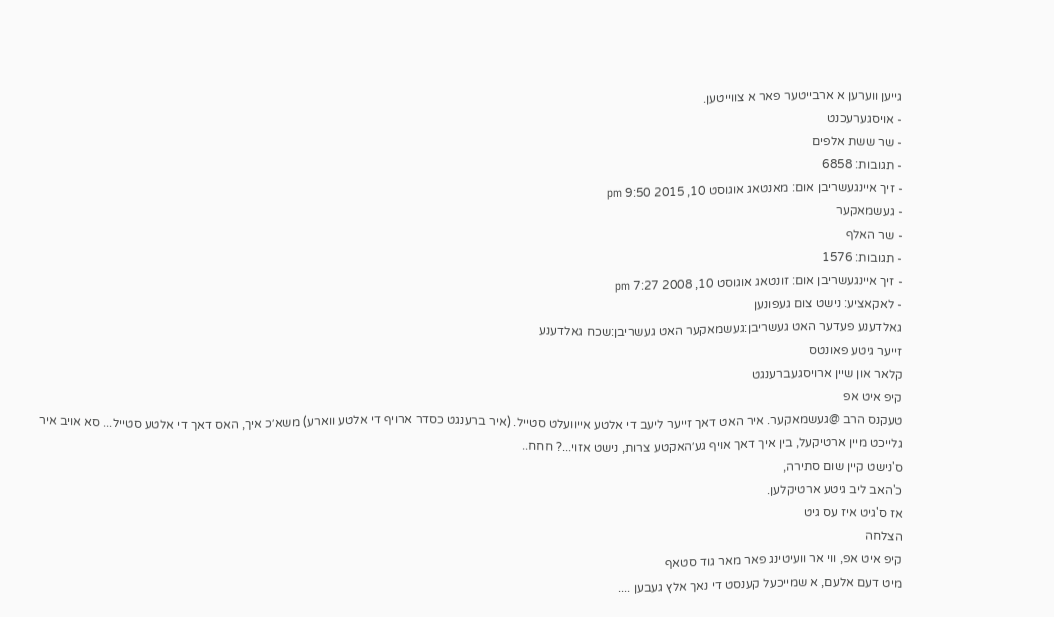גייען ווערען א ארבייטער פאר א צווייטען.
- אויסגערעכנט
- שר ששת אלפים
- תגובות: 6858
- זיך איינגעשריבן אום: מאנטאג אוגוסט 10, 2015 9:50 pm
- געשמאקער
- שר האלף
- תגובות: 1576
- זיך איינגעשריבן אום: זונטאג אוגוסט 10, 2008 7:27 pm
- לאקאציע: נישט צום געפונען
גאלדענע פעדער האט געשריבן:געשמאקער האט געשריבן:שכח גאלדענע
זייער גיטע פאונטס
קלאר און שיין ארויסגעברענגט
קיפ איט אפ
טעקנס הרב @געשמאקער. איר האט דאך זייער ליעב די אלטע אייוועלט סטייל. (איר ברענגט כסדר ארויף די אלטע ווארע) משא׳כ איך, האס דאך די אלטע סטייל... סא אויב איר גלייכט מיין ארטיקעל, בין איך דאך אויף גע׳האקטע צרות, נישט אזוי...? חחח..
ס'נישט קיין שום סתירה,
כ'האב ליב גיטע ארטיקלען.
אז ס'גיט איז עס גיט
הצלחה
קיפ איט אפ, ווי אר וועיטינג פאר מאר גוד סטאף
מיט דעם אלעם, א שמייכעל קענסט די נאך אלץ געבען ....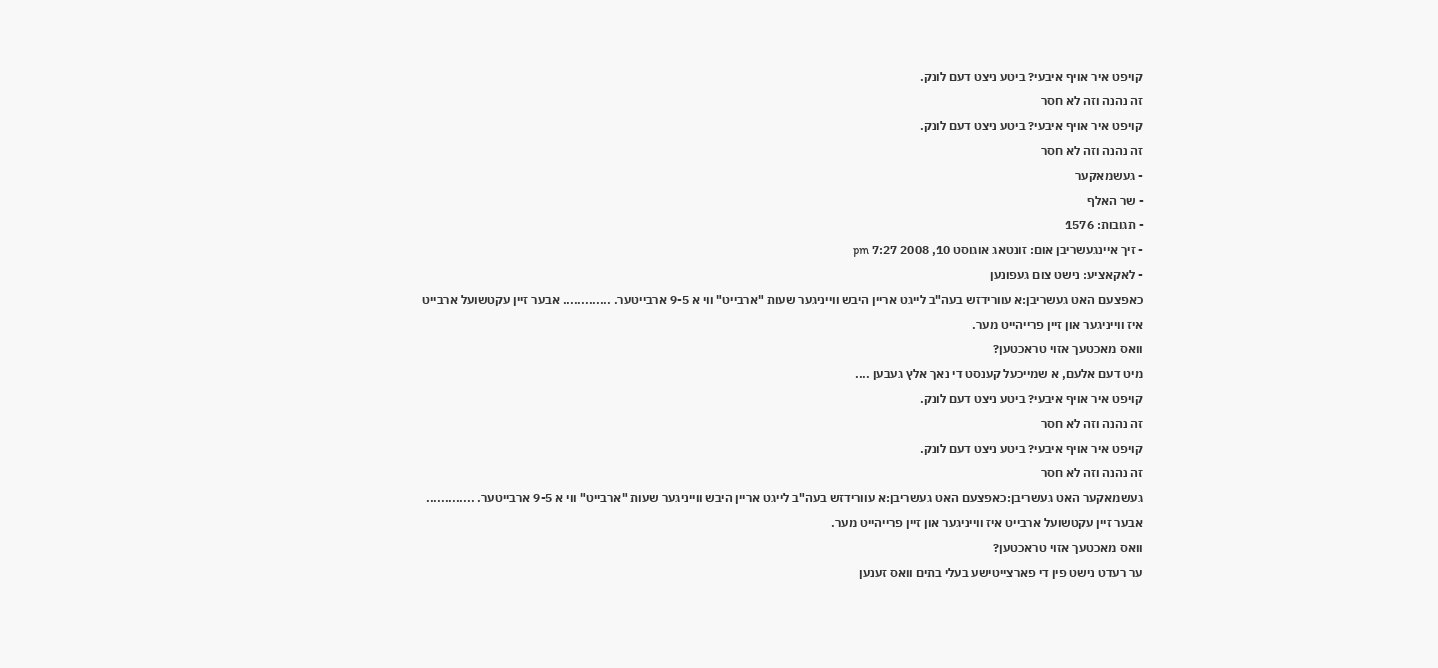קויפט איר אויף איבעי? ביטע ניצט דעם לונק.
זה נהנה וזה לא חסר
קויפט איר אויף איבעי? ביטע ניצט דעם לונק.
זה נהנה וזה לא חסר
- געשמאקער
- שר האלף
- תגובות: 1576
- זיך איינגעשריבן אום: זונטאג אוגוסט 10, 2008 7:27 pm
- לאקאציע: נישט צום געפונען
כאפצעם האט געשריבן:א עוורידזש בעה"ב לייגט אריין היבש ווייניגער שעות "ארבייט" ווי א 9-5 ארבייטער. ............. אבער זיין עקטשועל ארבייט איז ווייניגער און זיין פרייהייט מער.
וואס מאכטעך אזוי טראכטען?
מיט דעם אלעם, א שמייכעל קענסט די נאך אלץ געבען ....
קויפט איר אויף איבעי? ביטע ניצט דעם לונק.
זה נהנה וזה לא חסר
קויפט איר אויף איבעי? ביטע ניצט דעם לונק.
זה נהנה וזה לא חסר
געשמאקער האט געשריבן:כאפצעם האט געשריבן:א עוורידזש בעה"ב לייגט אריין היבש ווייניגער שעות "ארבייט" ווי א 9-5 ארבייטער. ............. אבער זיין עקטשועל ארבייט איז ווייניגער און זיין פרייהייט מער.
וואס מאכטעך אזוי טראכטען?
ער רעדט נישט פין די פארצייטישע בעלי בתים וואס זענען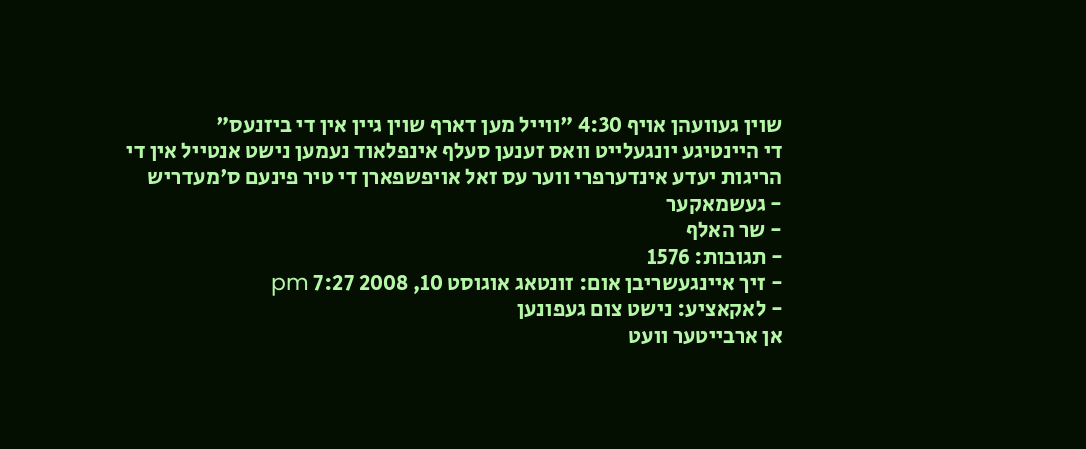שוין געוועהן אויף 4:30 "ווייל מען דארף שוין גיין אין די ביזנעס"
די היינטיגע יונגעלייט וואס זענען סעלף אינפלאוד נעמען נישט אנטייל אין די הריגות יעדע אינדערפרי ווער עס זאל אויפשפארן די טיר פינעם ס'מעדריש
- געשמאקער
- שר האלף
- תגובות: 1576
- זיך איינגעשריבן אום: זונטאג אוגוסט 10, 2008 7:27 pm
- לאקאציע: נישט צום געפונען
אן ארבייטער וועט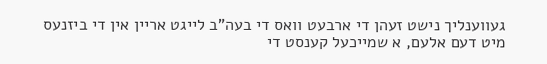געווענליך נישט זעהן די ארבעט וואס די בעה"ב לייגט אריין אין די ביזנעס
מיט דעם אלעם, א שמייכעל קענסט די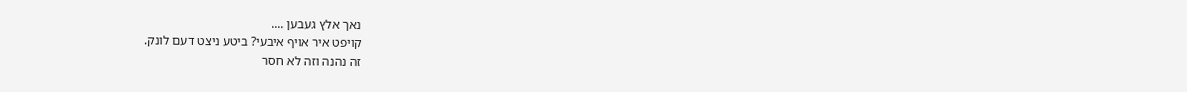נאך אלץ געבען ....
קויפט איר אויף איבעי? ביטע ניצט דעם לונק.
זה נהנה וזה לא חסר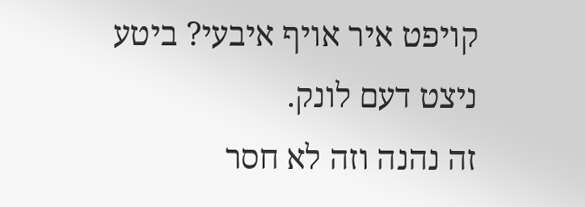קויפט איר אויף איבעי? ביטע ניצט דעם לונק.
זה נהנה וזה לא חסר